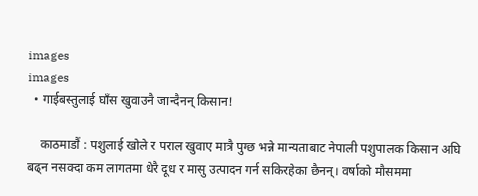images
images
  • गाईबस्तुलाई घाँस खुवाउनै जान्दैनन् किसान!

    काठमाडौं : पशुलाई खोले र पराल खुवाए मात्रै पुग्छ भन्ने मान्यताबाट नेपाली पशुपालक किसान अघि बढ्न नसक्दा कम लागतमा धेरै दूध र मासु उत्पादन गर्न सकिरहेका छैनन्। वर्षाको मौसममा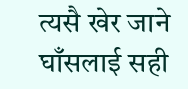त्यसै खेर जाने घाँसलाई सही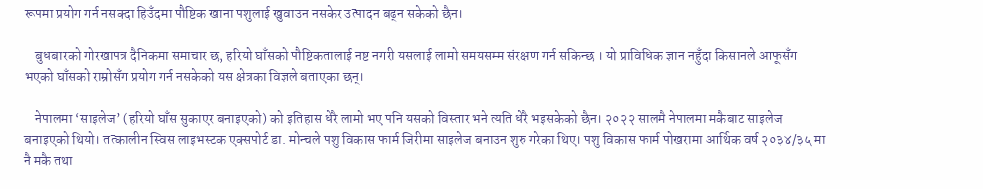रूपमा प्रयोग गर्न नसक्दा हिउँदमा पौष्टिक खाना पशुलाई खुवाउन नसकेर उत्पादन बढ्न सकेको छैन।

    बुधबारको गोरखापत्र दैनिकमा समाचार छ, हरियो घाँसको पौष्टिकतालाई नष्ट नगरी यसलाई लामो समयसम्म संरक्षण गर्न सकिन्छ । यो प्राविधिक ज्ञान नहुँदा किसानले आफूसँग भएको घाँसको राम्रोसँग प्रयोग गर्न नसकेको यस क्षेत्रका विज्ञले बताएका छन्।

    नेपालमा ‘साइलेज’ (हरियो घाँस सुकाएर बनाइएको) को इतिहास धेरै लामो भए पनि यसको विस्तार भने त्यति धेरै भइसकेको छैन। २०२२ सालमै नेपालमा मकैबाट साइलेज बनाइएको थियो। तत्कालीन स्विस लाइभस्टक एक्सपोर्ट डा. मोन्चले पशु विकास फार्म जिरीमा साइलेज बनाउन शुरु गरेका थिए। पशु विकास फार्म पोखरामा आर्थिक वर्ष २०३४/३५ मा नै मकै तथा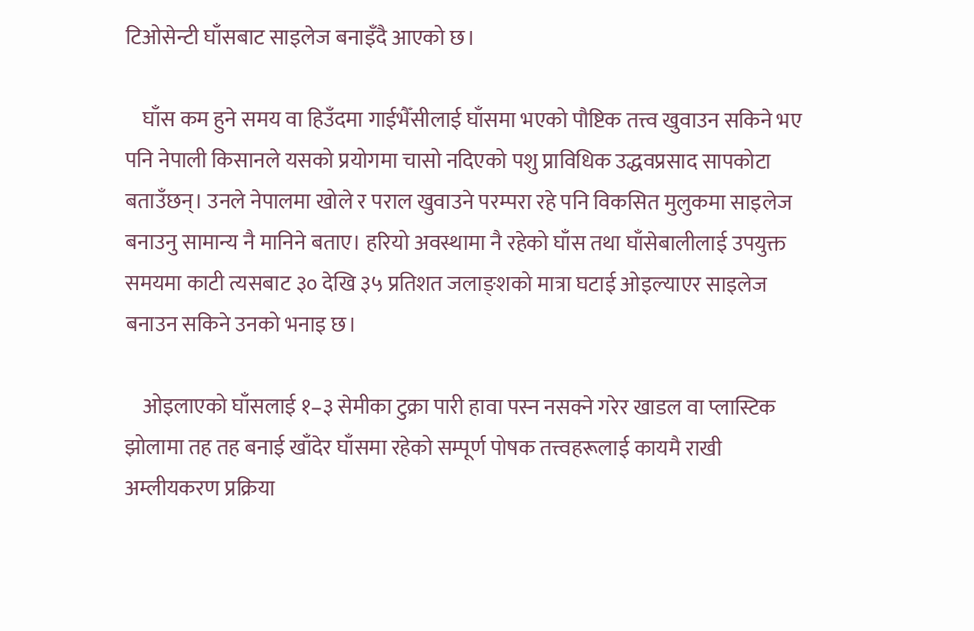टिओसेन्टी घाँसबाट साइलेज बनाइँदै आएको छ।

    घाँस कम हुने समय वा हिउँदमा गाईभैँसीलाई घाँसमा भएको पौष्टिक तत्त्व खुवाउन सकिने भए पनि नेपाली किसानले यसको प्रयोगमा चासो नदिएको पशु प्राविधिक उद्धवप्रसाद सापकोटा बताउँछन्। उनले नेपालमा खोले र पराल खुवाउने परम्परा रहे पनि विकसित मुलुकमा साइलेज बनाउनु सामान्य नै मानिने बताए। हरियो अवस्थामा नै रहेको घाँस तथा घाँसेबालीलाई उपयुक्त समयमा काटी त्यसबाट ३० देखि ३५ प्रतिशत जलाङ्शको मात्रा घटाई ओइल्याएर साइलेज बनाउन सकिने उनको भनाइ छ।

    ओइलाएको घाँसलाई १–३ सेमीका टुक्रा पारी हावा पस्न नसक्ने गरेर खाडल वा प्लास्टिक झोलामा तह तह बनाई खाँदेर घाँसमा रहेको सम्पूर्ण पोषक तत्त्वहरूलाई कायमै राखी अम्लीयकरण प्रक्रिया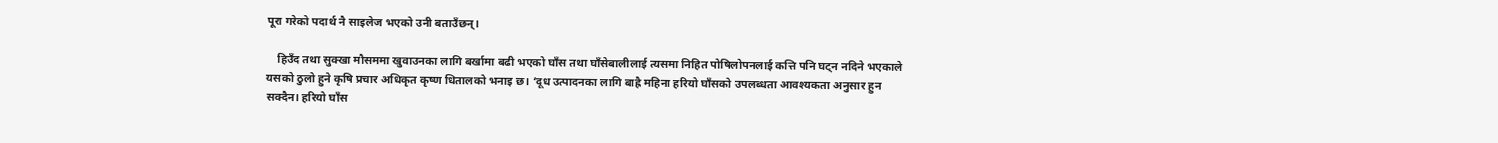पूरा गरेको पदार्थ नै साइलेज भएको उनी बताउँछन्।

    हिउँद तथा सुक्खा मौसममा खुवाउनका लागि बर्खामा बढी भएको घाँस तथा घाँसेबालीलाई त्यसमा निहित पोषिलोपनलाई कत्ति पनि घट्न नदिने भएकाले यसको ठुलो हुने कृषि प्रचार अधिकृत कृष्ण धितालको भनाइ छ। ‘दूध उत्पादनका लागि बाह्रै महिना हरियो घाँसको उपलब्धता आवश्यकता अनुसार हुन सक्दैन। हरियो घाँस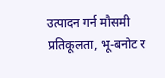उत्पादन गर्न मौसमी प्रतिकूलता, भू-बनोट र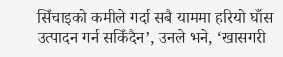सिँचाइको कमीले गर्दा सबै याममा हरियो घाँस उत्पादन गर्न सकिँदैन’, उनले भने, ‘खासगरी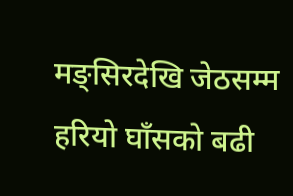मङ्सिरदेखि जेठसम्म हरियो घाँसको बढी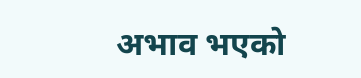अभाव भएको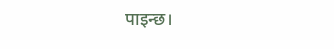पाइन्छ।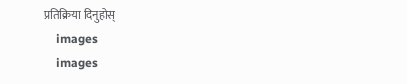प्रतिक्रिया दिनुहोस्
    images
    images